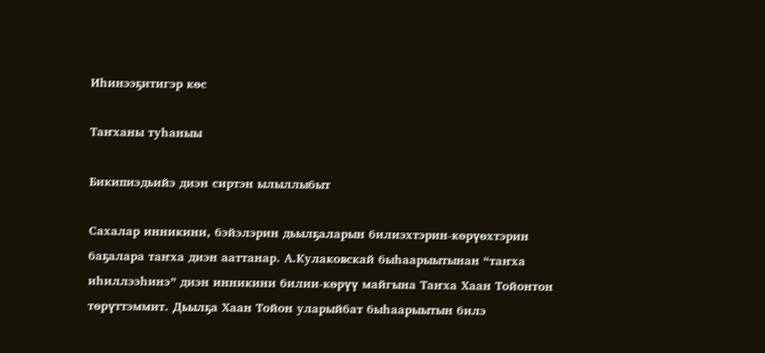Иһинээҕитигэр көс

Таҥханы туһаныы

Бикипиэдьийэ диэн сиртэн ылыллыбыт

Сахалар инникини, бэйэлэрин дьылҕаларын билиэхтэрин-көрүөхтэрин баҕалара таҥха диэн ааттанар. А.Кулаковскай быһаарыытынан “таҥха иһиллээһинэ” диэн инникини билии-көрүү майгына Таҥха Хаан Тойонтон төрүттэммит. Дьылҕа Хаан Тойон уларыйбат быһаарыытын билэ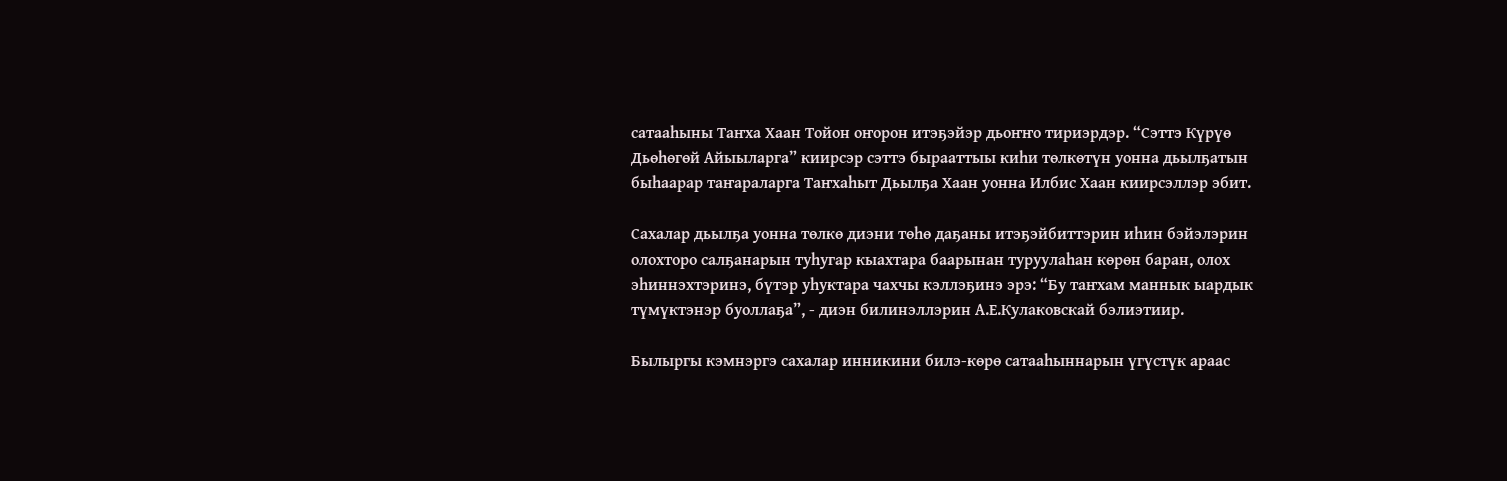сатааһыны Таҥха Хаан Тойон оҥорон итэҕэйэр дьоҥҥо тириэрдэр. “Сэттэ Күрүө Дьөһөгөй Айыыларга” киирсэр сэттэ бырааттыы киһи төлкөтүн уонна дьылҕатын быһаарар таҥараларга Таҥхаһыт Дьылҕа Хаан уонна Илбис Хаан киирсэллэр эбит.

Сахалар дьылҕа уонна төлкө диэни төһө даҕаны итэҕэйбиттэрин иһин бэйэлэрин олохторо салҕанарын туһугар кыахтара баарынан туруулаһан көрөн баран, олох эһиннэхтэринэ, бүтэр уһуктара чахчы кэллэҕинэ эрэ: “Бу таҥхам маннык ыардык түмүктэнэр буоллаҕа”, - диэн билинэллэрин А.Е.Кулаковскай бэлиэтиир.

Былыргы кэмнэргэ сахалар инникини билэ-көрө сатааһыннарын үгүстүк араас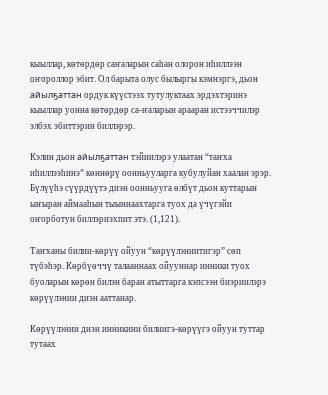кыыллар, көтөрдөр саҥаларын саһан олорон иһиллээн оҥороллор эбит. Ол барыта олус былыргы кэмнэргэ, дьон айылҕаттан ордук күүстээх тутулуктаах эрдэхтэринэ кыыллар уонна көтөрдөр са-ҥаларын арааран истээччилэр элбэх эбиттэрин биллэрэр.

Кэлин дьон айылҕаттан тэйиилэрэ улаатан “таҥха иһиллээһинэ” көннөрү оонньууларга кубулуйан хаалан эрэр. Бүлүүһэ сүүрдүүтэ диэн оонньууга өлбүт дьон куттарын ыҥыран аймааһын тыыннаахтарга туох да үчүгэйи оҥорботун биллэриэхпит этэ. (1,121).

Таҥханы билии-көрүү ойуун “көрүүлэниитигэр” сөп түбэһэр. Көрбүөччү талааннаах ойууннар инники туох буоларын көрөн билэн баран атыттарга кэпсээн биэриилэрэ көрүүлэнии диэн ааттанар.

Көрүүлэнии диэн инникини билиигэ-көрүүгэ ойуун туттар тутаах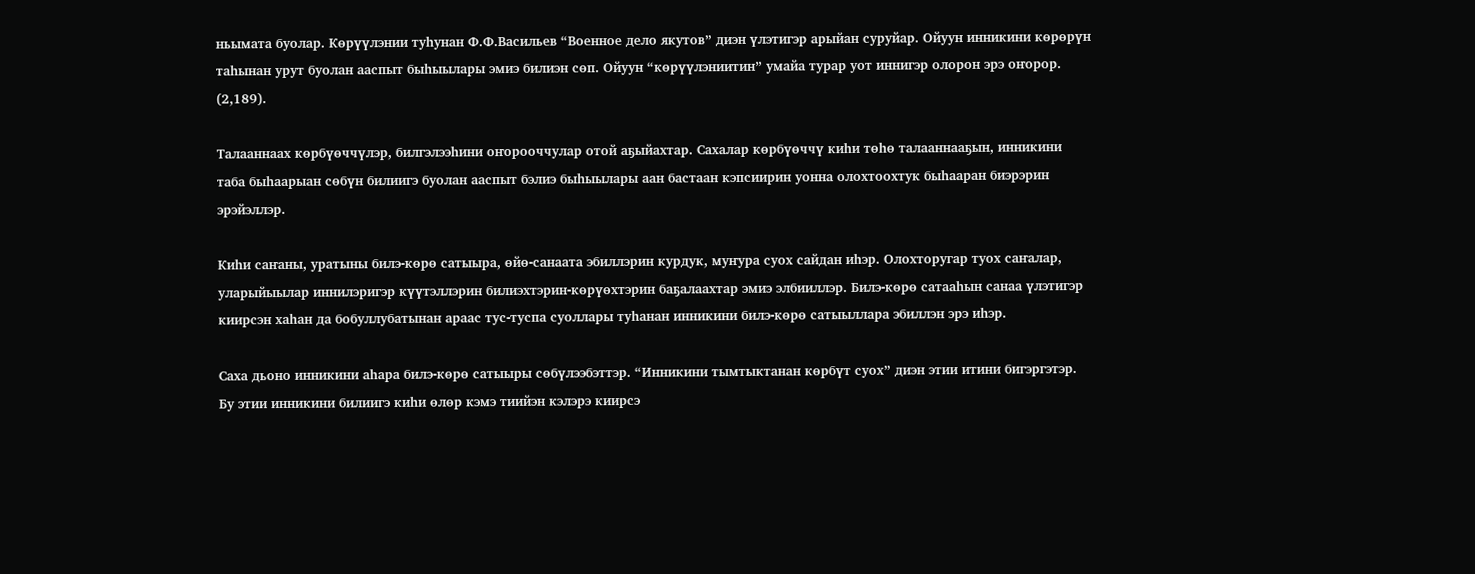ньымата буолар. Көрүүлэнии туһунан Ф.Ф.Васильев “Военное дело якутов” диэн үлэтигэр арыйан суруйар. Ойуун инникини көрөрүн таһынан урут буолан ааспыт быһыылары эмиэ билиэн сөп. Ойуун “көрүүлэниитин” умайа турар уот иннигэр олорон эрэ оҥорор. (2,189).

Талааннаах көрбүөччүлэр, билгэлээһини оҥорооччулар отой аҕыйахтар. Сахалар көрбүөччү киһи төһө талааннааҕын, инникини таба быһаарыан сөбүн билиигэ буолан ааспыт бэлиэ быһыылары аан бастаан кэпсиирин уонна олохтоохтук быһааран биэрэрин эрэйэллэр.

Киһи саҥаны, уратыны билэ-көрө сатыыра, өйө-санаата эбиллэрин курдук, муҥура суох сайдан иһэр. Олохторугар туох саҥалар, уларыйыылар иннилэригэр күүтэллэрин билиэхтэрин-көрүөхтэрин баҕалаахтар эмиэ элбииллэр. Билэ-көрө сатааһын санаа үлэтигэр киирсэн хаһан да бобуллубатынан араас тус-туспа суоллары туһанан инникини билэ-көрө сатыыллара эбиллэн эрэ иһэр.

Саха дьоно инникини аһара билэ-көрө сатыыры сөбүлээбэттэр. “Инникини тымтыктанан көрбүт суох” диэн этии итини бигэргэтэр. Бу этии инникини билиигэ киһи өлөр кэмэ тиийэн кэлэрэ киирсэ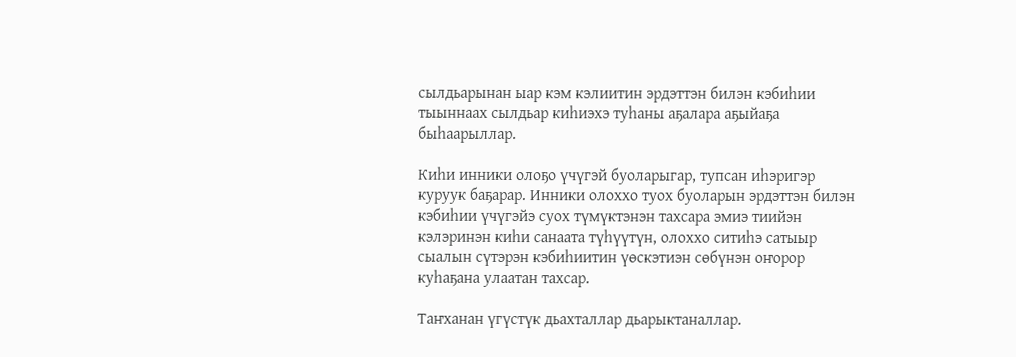сылдьарынан ыар кэм кэлиитин эрдэттэн билэн кэбиһии тыыннаах сылдьар киһиэхэ туһаны аҕалара аҕыйаҕа быһаарыллар.

Киһи инники олоҕо үчүгэй буоларыгар, тупсан иһэригэр куруук баҕарар. Инники олоххо туох буоларын эрдэттэн билэн кэбиһии үчүгэйэ суох түмүктэнэн тахсара эмиэ тиийэн кэлэринэн киһи санаата түһүүтүн, олоххо ситиһэ сатыыр сыалын сүтэрэн кэбиһиитин үөскэтиэн сөбүнэн оҥорор куһаҕана улаатан тахсар.

Таҥханан үгүстүк дьахталлар дьарыктаналлар.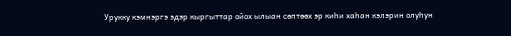Урукку кэмнэргэ эдэр кыргыттар ойох ылыан сөптөөх эр киһи хаһан кэлэрин олуһун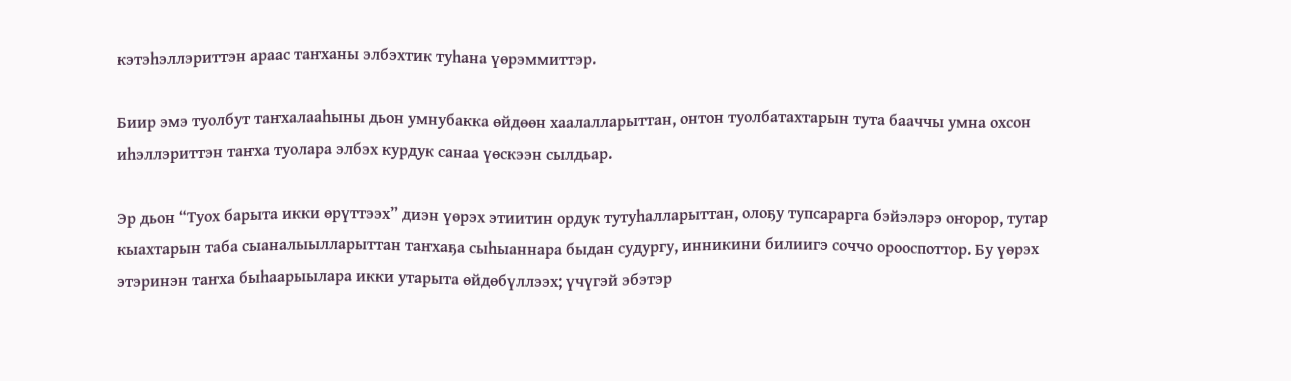кэтэһэллэриттэн араас таҥханы элбэхтик туһана үөрэммиттэр.

Биир эмэ туолбут таҥхалааһыны дьон умнубакка өйдөөн хаалалларыттан, онтон туолбатахтарын тута бааччы умна охсон иһэллэриттэн таҥха туолара элбэх курдук санаа үөскээн сылдьар.

Эр дьон “Туох барыта икки өрүттээх” диэн үөрэх этиитин ордук тутуһалларыттан, олоҕу тупсарарга бэйэлэрэ оҥорор, тутар кыахтарын таба сыаналыылларыттан таҥхаҕа сыһыаннара быдан судургу, инникини билиигэ соччо орооспоттор. Бу үөрэх этэринэн таҥха быһаарыылара икки утарыта өйдөбүллээх; үчүгэй эбэтэр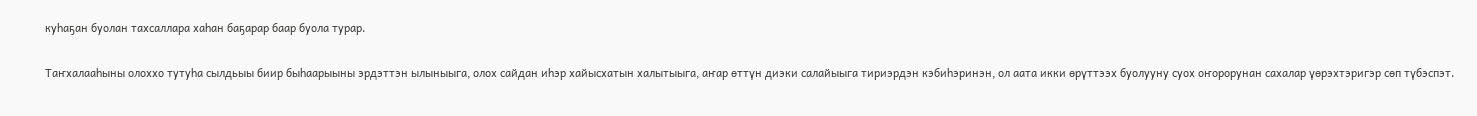куһаҕан буолан тахсаллара хаһан баҕарар баар буола турар.

Таҥхалааһыны олоххо тутуһа сылдьыы биир быһаарыыны эрдэттэн ылыныыга, олох сайдан иһэр хайысхатын халытыыга, аҥар өттүн диэки салайыыга тириэрдэн кэбиһэринэн, ол аата икки өрүттээх буолууну суох оҥорорунан сахалар үөрэхтэригэр сөп түбэспэт.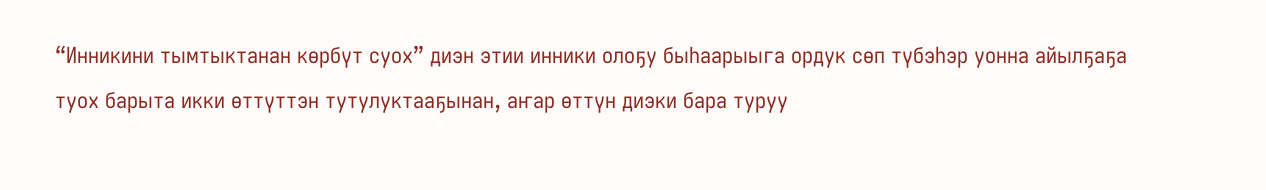“Инникини тымтыктанан көрбүт суох” диэн этии инники олоҕу быһаарыыга ордук сөп түбэһэр уонна айылҕаҕа туох барыта икки өттүттэн тутулуктааҕынан, аҥар өттүн диэки бара туруу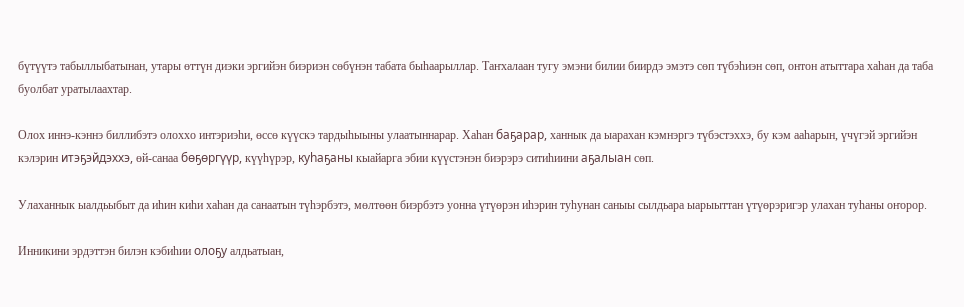бүтүүтэ табыллыбатынан, утары өттүн диэки эргийэн биэриэн сөбүнэн табата быһаарыллар. Таҥхалаан тугу эмэни билии биирдэ эмэтэ сөп түбэһиэн сөп, онтон атыттара хаһан да таба буолбат уратылаахтар.

Олох иннэ-кэннэ биллибэтэ олоххо интэриэһи, өссө күүскэ тардыһыыны улаатыннарар. Хаһан баҕарар, ханнык да ыарахан кэмнэргэ түбэстэххэ, бу кэм ааһарын, үчүгэй эргийэн кэлэрин итэҕэйдэххэ, өй-санаа бөҕөргүүр, күүһүрэр, куһаҕаны кыайарга эбии күүстэнэн биэрэрэ ситиһиини аҕалыан сөп.

Улаханнык ыалдьыбыт да иһин киһи хаһан да санаатын түһэрбэтэ, мөлтөөн биэрбэтэ уонна үтүөрэн иһэрин туһунан саныы сылдьара ыарыыттан үтүөрэригэр улахан туһаны оҥорор.

Инникини эрдэттэн билэн кэбиһии олоҕу алдьатыан,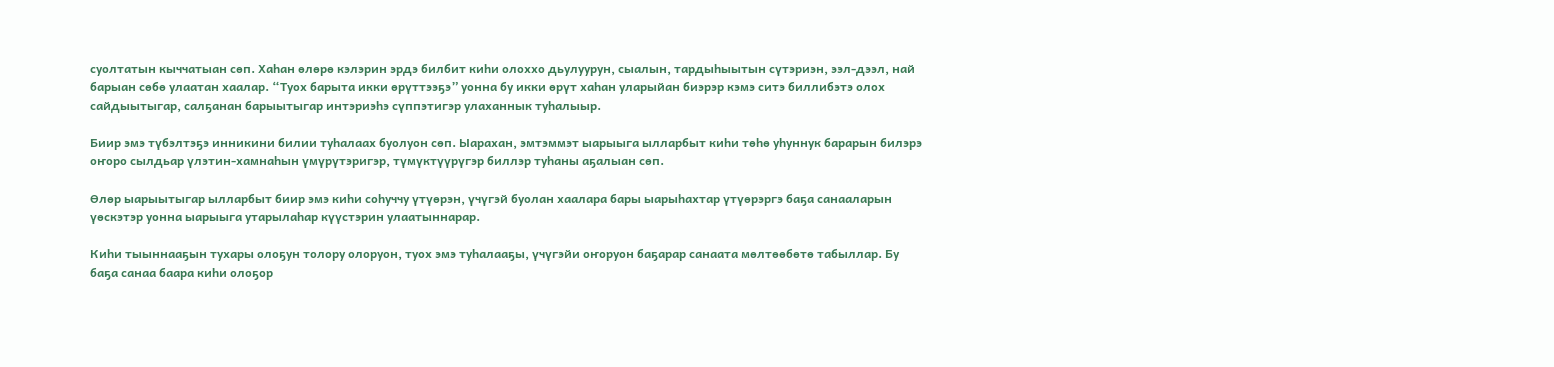суолтатын кыччатыан сөп. Хаһан өлөрө кэлэрин эрдэ билбит киһи олоххо дьулуурун, сыалын, тардыһыытын сүтэриэн, ээл-дээл, най барыан сөбө улаатан хаалар. “Туох барыта икки өрүттээҕэ” уонна бу икки өрүт хаһан уларыйан биэрэр кэмэ ситэ биллибэтэ олох сайдыытыгар, салҕанан барыытыгар интэриэһэ сүппэтигэр улаханнык туһалыыр.

Биир эмэ түбэлтэҕэ инникини билии туһалаах буолуон сөп. Ыарахан, эмтэммэт ыарыыга ылларбыт киһи төһө уһуннук барарын билэрэ оҥоро сылдьар үлэтин-хамнаһын үмүрүтэригэр, түмүктүүрүгэр биллэр туһаны аҕалыан сөп.

Өлөр ыарыытыгар ылларбыт биир эмэ киһи соһуччу үтүөрэн, үчүгэй буолан хаалара бары ыарыһахтар үтүөрэргэ баҕа санааларын үөскэтэр уонна ыарыыга утарылаһар күүстэрин улаатыннарар.

Киһи тыыннааҕын тухары олоҕун толору олоруон, туох эмэ туһалааҕы, үчүгэйи оҥоруон баҕарар санаата мөлтөөбөтө табыллар. Бу баҕа санаа баара киһи олоҕор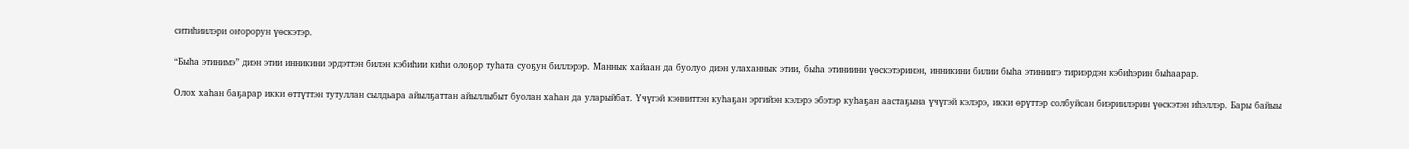ситиһиилэри оҥорорун үөскэтэр.

“Быһа этинимэ” диэн этии инникини эрдэттэн билэн кэбиһии киһи олоҕор туһата суоҕун биллэрэр. Маннык хайаан да буолуо диэн улаханнык этии, быһа этиниини үөскэтэринэн, инникини билии быһа этиниигэ тириэрдэн кэбиһэрин быһаарар.

Олох хаһан баҕарар икки өттүттэн тутуллан сылдьара айылҕаттан айыллыбыт буолан хаһан да уларыйбат. Үчүгэй кэнниттэн куһаҕан эргийэн кэлэрэ эбэтэр куһаҕан аастаҕына үчүгэй кэлэрэ, икки өрүттэр солбуйсан биэриилэрин үөскэтэн иһэллэр. Бары байыы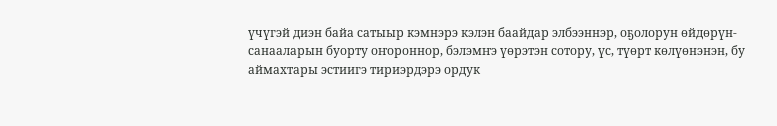үчүгэй диэн байа сатыыр кэмнэрэ кэлэн баайдар элбээннэр, оҕолорун өйдөрүн-санааларын буорту оҥороннор, бэлэмҥэ үөрэтэн сотору, үс, түөрт көлүөнэнэн, бу аймахтары эстиигэ тириэрдэрэ ордук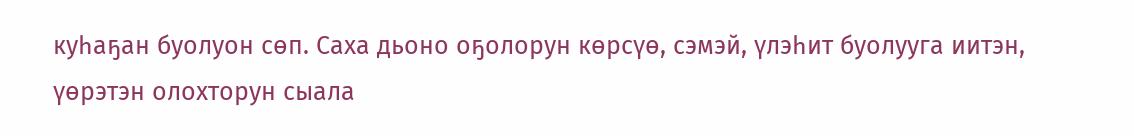куһаҕан буолуон сөп. Саха дьоно оҕолорун көрсүө, сэмэй, үлэһит буолууга иитэн, үөрэтэн олохторун сыала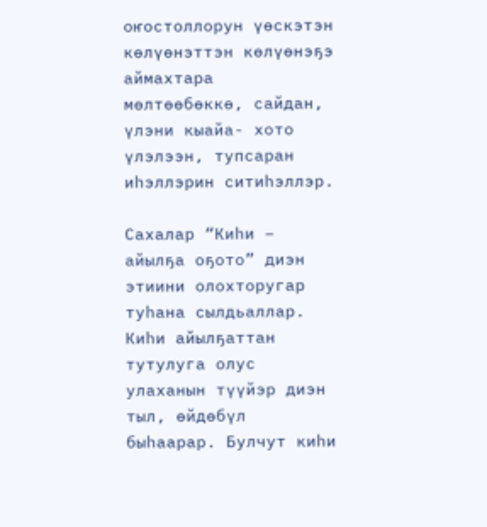оҥостоллорун үөскэтэн көлүөнэттэн көлүөнэҕэ аймахтара мөлтөөбөккө, сайдан, үлэни кыайа- хото үлэлээн, тупсаран  иһэллэрин ситиһэллэр.

Сахалар “Киһи – айылҕа оҕото” диэн этиини олохторугар туһана сылдьаллар. Киһи айылҕаттан тутулуга олус улаханын түүйэр диэн тыл, өйдөбүл быһаарар. Булчут киһи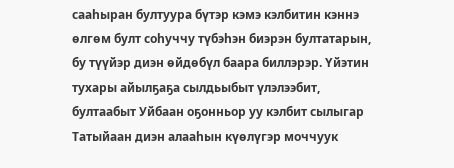сааһыран бултуура бүтэр кэмэ кэлбитин кэннэ өлгөм булт соһуччу түбэһэн биэрэн бултатарын, бу түүйэр диэн өйдөбүл баара биллэрэр. Үйэтин тухары айылҕаҕа сылдьыбыт үлэлээбит, бултаабыт Уйбаан оҕонньор уу кэлбит сылыгар Татыйаан диэн алааһын күөлүгэр моччуук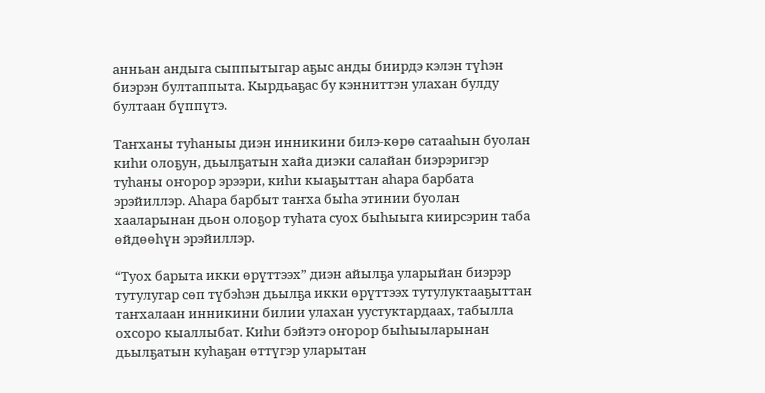анньан андыга сыппытыгар аҕыс анды биирдэ кэлэн түһэн биэрэн бултаппыта. Кырдьаҕас бу кэнниттэн улахан булду бултаан бүппүтэ.

Таҥханы туһаныы диэн инникини билэ-көрө сатааһын буолан киһи олоҕун, дьылҕатын хайа диэки салайан биэрэригэр туһаны оҥорор эрээри, киһи кыаҕыттан аһара барбата эрэйиллэр. Аһара барбыт таҥха быһа этинии буолан хааларынан дьон олоҕор туһата суох быһыыга киирсэрин таба өйдөөһүн эрэйиллэр.

“Туох барыта икки өрүттээх” диэн айылҕа уларыйан биэрэр тутулугар сөп түбэһэн дьылҕа икки өрүттээх тутулуктааҕыттан таҥхалаан инникини билии улахан уустуктардаах, табылла охсоро кыаллыбат. Киһи бэйэтэ оҥорор быһыыларынан дьылҕатын куһаҕан өттүгэр уларытан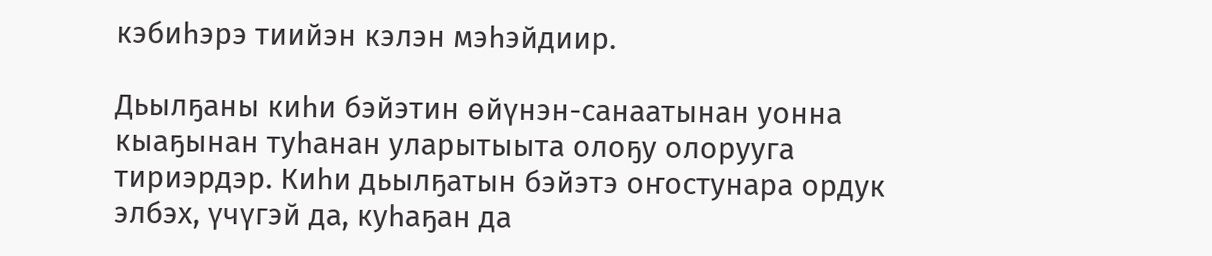кэбиһэрэ тиийэн кэлэн мэһэйдиир.

Дьылҕаны киһи бэйэтин өйүнэн-санаатынан уонна кыаҕынан туһанан уларытыыта олоҕу олорууга тириэрдэр. Киһи дьылҕатын бэйэтэ оҥостунара ордук элбэх, үчүгэй да, куһаҕан да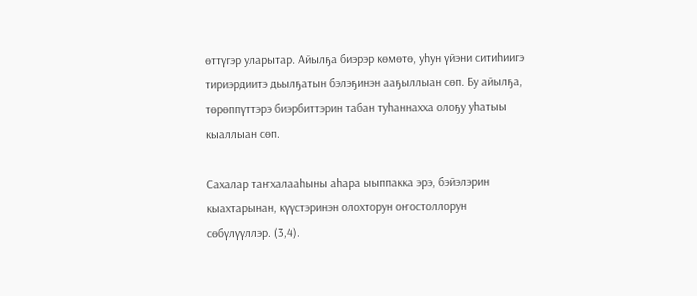өттүгэр уларытар. Айылҕа биэрэр көмөтө, уһун үйэни ситиһиигэ тириэрдиитэ дьылҕатын бэлэҕинэн ааҕыллыан сөп. Бу айылҕа, төрөппүттэрэ биэрбиттэрин табан туһаннахха олоҕу уһатыы кыаллыан сөп.

Сахалар таҥхалааһыны аһара ыыппакка эрэ, бэйэлэрин кыахтарынан, күүстэринэн олохторун оҥостоллорун сөбүлүүллэр. (3,4).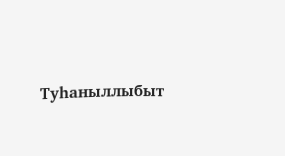Туһаныллыбыт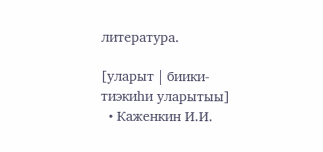литература.

[уларыт | биики-тиэкиһи уларытыы]
  • Каженкин И.И.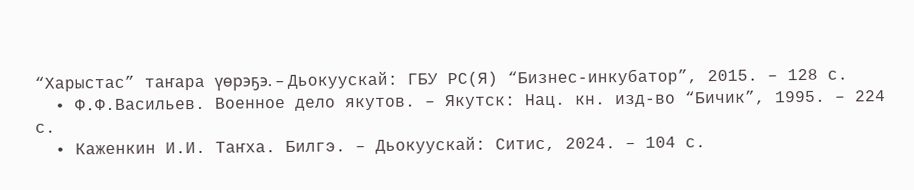“Харыстас” таҥара үөрэҕэ. – Дьокуускай: ГБУ РС(Я) “Бизнес-инкубатор”, 2015. – 128 с.
  • Ф.Ф.Васильев. Военное дело якутов. – Якутск: Нац. кн. изд-во “Бичик”, 1995. – 224 с.
  • Каженкин И.И. Таҥха. Билгэ. – Дьокуускай: Ситис, 2024. – 104 с.